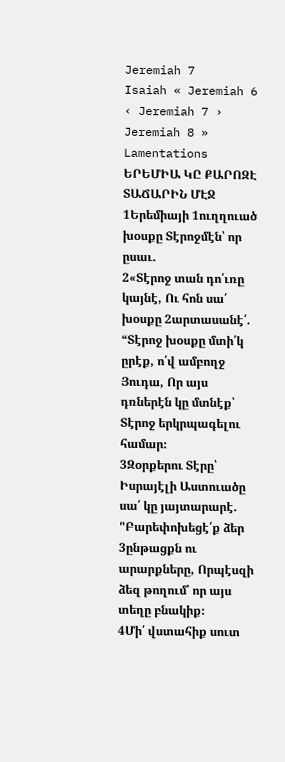Jeremiah 7
Isaiah « Jeremiah 6 ‹ Jeremiah 7 › Jeremiah 8 » Lamentations
ԵՐԵՄԻԱ ԿԸ ՔԱՐՈԶԷ ՏԱՃԱՐԻՆ ՄԷՋ
1Երեմիայի 1ուղղուած խօսքը Տէրոջմէն՝ որ ըսաւ.
2«Տէրոջ տան դո՛ւռը կայնէ, Ու հոն սա՛ խօսքը 2արտասանէ՛. “Տէրոջ խօսքը մտի՛կ ըրէք, ո՛վ ամբողջ Յուդա, Որ այս դռներէն կը մտնէք՝ Տէրոջ երկրպագելու համար։
3Զօրքերու Տէրը՝ Իսրայէլի Աստուածը սա՛ կը յայտարարէ. "Բարեփոխեցէ՛ք ձեր 3ընթացքն ու արարքները, Որպէսզի ձեզ թողում՝ որ այս տեղը բնակիք։
4Մի՛ վստահիք սուտ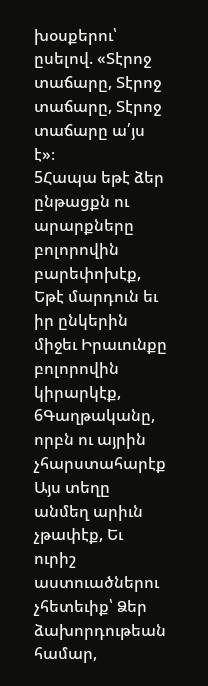խօսքերու՝ ըսելով. «Տէրոջ տաճարը, Տէրոջ տաճարը, Տէրոջ տաճարը ա՛յս է»։
5Հապա եթէ ձեր ընթացքն ու արարքները բոլորովին բարեփոխէք, Եթէ մարդուն եւ իր ընկերին միջեւ Իրաւունքը բոլորովին կիրարկէք,
6Գաղթականը, որբն ու այրին չհարստահարէք Այս տեղը անմեղ արիւն չթափէք, Եւ ուրիշ աստուածներու չհետեւիք՝ Ձեր ձախորդութեան համար,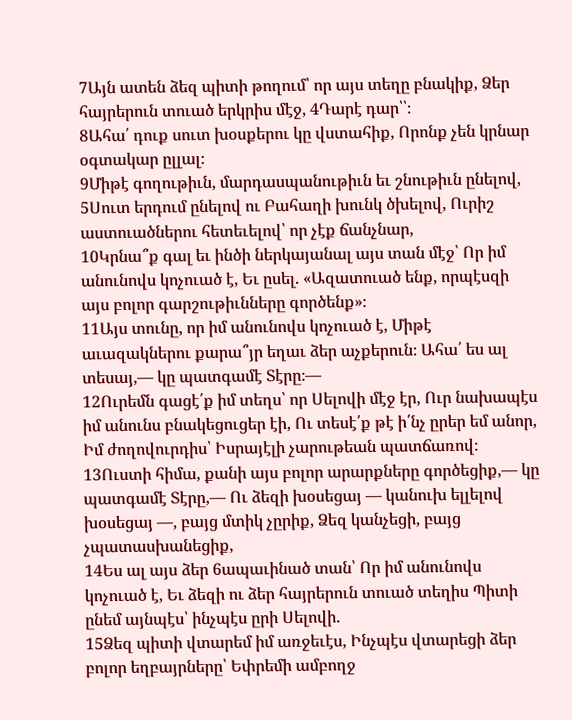7Այն ատեն ձեզ պիտի թողում՝ որ այս տեղը բնակիք, Ձեր հայրերուն տուած երկրիս մէջ, 4Դարէ դար՝՝։
8Ահա՛ դուք սուտ խօսքերու կը վստահիք, Որոնք չեն կրնար օգտակար ըլլալ։
9Միթէ գողութիւն, մարդասպանութիւն եւ շնութիւն ընելով, 5Սուտ երդում ընելով ու Բահաղի խունկ ծխելով, Ուրիշ աստուածներու հետեւելով՝ որ չէք ճանչնար,
10Կրնա՞ք գալ եւ ինծի ներկայանալ այս տան մէջ՝ Որ իմ անունովս կոչուած է, Եւ ըսել. «Ազատուած ենք, որպէսզի այս բոլոր գարշութիւնները գործենք»։
11Այս տունը, որ իմ անունովս կոչուած է, Միթէ աւազակներու քարա՞յր եղաւ ձեր աչքերուն։ Ահա՛ ես ալ տեսայ,— կը պատգամէ Տէրը։—
12Ուրեմն գացէ՛ք իմ տեղս՝ որ Սելովի մէջ էր, Ուր նախապէս իմ անունս բնակեցուցեր էի, Ու տեսէ՛ք թէ ի՛նչ ըրեր եմ անոր, Իմ ժողովուրդիս՝ Իսրայէլի չարութեան պատճառով։
13Ուստի հիմա, քանի այս բոլոր արարքները գործեցիք,— կը պատգամէ Տէրը,— Ու ձեզի խօսեցայ — կանուխ ելլելով խօսեցայ —, բայց մտիկ չըրիք, Ձեզ կանչեցի, բայց չպատասխանեցիք,
14Ես ալ այս ձեր 6ապաւինած տան՝ Որ իմ անունովս կոչուած է, Եւ ձեզի ու ձեր հայրերուն տուած տեղիս Պիտի ընեմ այնպէս՝ ինչպէս ըրի Սելովի.
15Ձեզ պիտի վտարեմ իմ առջեւէս, Ինչպէս վտարեցի ձեր բոլոր եղբայրները՝ Եփրեմի ամբողջ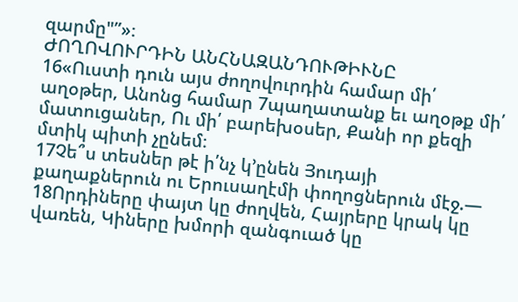զարմը"”»։
ԺՈՂՈՎՈՒՐԴԻՆ ԱՆՀՆԱԶԱՆԴՈՒԹԻՒՆԸ
16«Ուստի դուն այս ժողովուրդին համար մի՛ աղօթեր, Անոնց համար 7պաղատանք եւ աղօթք մի՛ մատուցաներ, Ու մի՛ բարեխօսեր, Քանի որ քեզի մտիկ պիտի չընեմ։
17Չե՞ս տեսներ թէ ի՛նչ կ’ընեն Յուդայի քաղաքներուն ու Երուսաղէմի փողոցներուն մէջ.—
18Որդիները փայտ կը ժողվեն, Հայրերը կրակ կը վառեն, Կիները խմորի զանգուած կը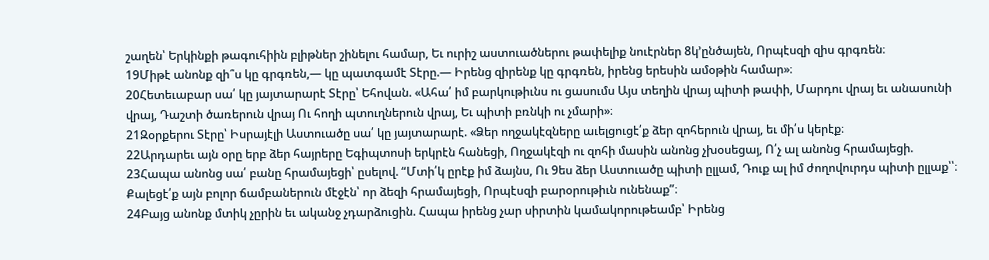շաղեն՝ Երկինքի թագուհիին բլիթներ շինելու համար, Եւ ուրիշ աստուածներու թափելիք նուէրներ 8կ’ընծայեն, Որպէսզի զիս գրգռեն։
19Միթէ անոնք զի՞ս կը գրգռեն,— կը պատգամէ Տէրը.— Իրենց զիրենք կը գրգռեն, իրենց երեսին ամօթին համար»։
20Հետեւաբար սա՛ կը յայտարարէ Տէրը՝ Եհովան. «Ահա՛ իմ բարկութիւնս ու ցասումս Այս տեղին վրայ պիտի թափի, Մարդու վրայ եւ անասունի վրայ, Դաշտի ծառերուն վրայ Ու հողի պտուղներուն վրայ, Եւ պիտի բռնկի ու չմարի»։
21Զօրքերու Տէրը՝ Իսրայէլի Աստուածը սա՛ կը յայտարարէ. «Ձեր ողջակէզները աւելցուցէ՛ք ձեր զոհերուն վրայ, եւ մի՛ս կերէք։
22Արդարեւ այն օրը երբ ձեր հայրերը Եգիպտոսի երկրէն հանեցի, Ողջակէզի ու զոհի մասին անոնց չխօսեցայ, Ո՛չ ալ անոնց հրամայեցի.
23Հապա անոնց սա՛ բանը հրամայեցի՝ ըսելով. “Մտի՛կ ըրէք իմ ձայնս, Ու 9ես ձեր Աստուածը պիտի ըլլամ, Դուք ալ իմ ժողովուրդս պիտի ըլլաք՝՝։ Քալեցէ՛ք այն բոլոր ճամբաներուն մէջէն՝ որ ձեզի հրամայեցի, Որպէսզի բարօրութիւն ունենաք”։
24Բայց անոնք մտիկ չըրին եւ ականջ չդարձուցին. Հապա իրենց չար սիրտին կամակորութեամբ՝ Իրենց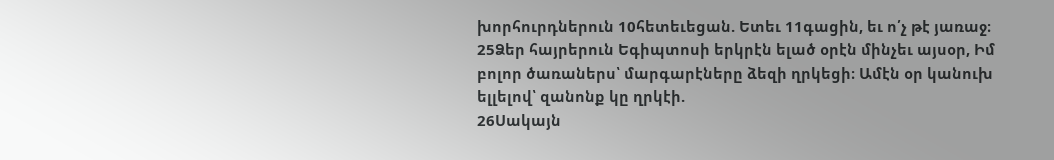խորհուրդներուն 10հետեւեցան. Ետեւ 11գացին, եւ ո՛չ թէ յառաջ։
25Ձեր հայրերուն Եգիպտոսի երկրէն ելած օրէն մինչեւ այսօր, Իմ բոլոր ծառաներս՝ մարգարէները ձեզի ղրկեցի։ Ամէն օր կանուխ ելլելով՝ զանոնք կը ղրկէի.
26Սակայն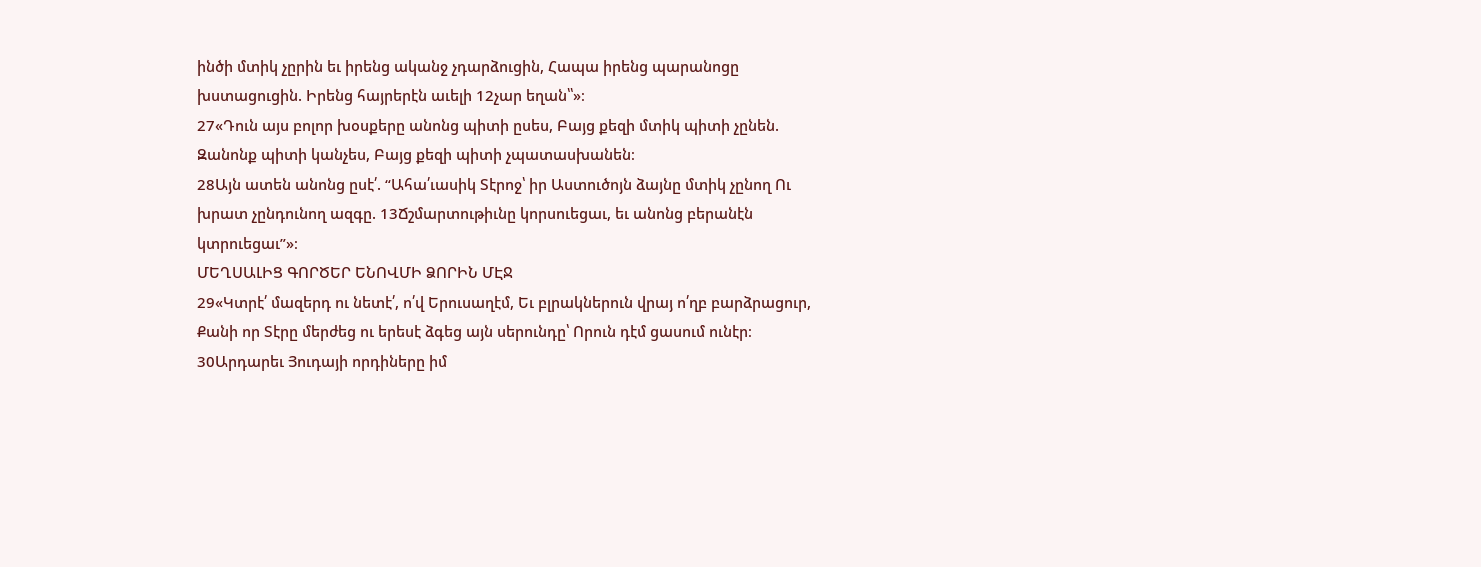ինծի մտիկ չըրին եւ իրենց ականջ չդարձուցին, Հապա իրենց պարանոցը խստացուցին. Իրենց հայրերէն աւելի 12չար եղան՝՝»։
27«Դուն այս բոլոր խօսքերը անոնց պիտի ըսես, Բայց քեզի մտիկ պիտի չընեն. Զանոնք պիտի կանչես, Բայց քեզի պիտի չպատասխանեն։
28Այն ատեն անոնց ըսէ՛. “Ահա՛ւասիկ Տէրոջ՝ իր Աստուծոյն ձայնը մտիկ չընող Ու խրատ չընդունող ազգը. 13Ճշմարտութիւնը կորսուեցաւ, եւ անոնց բերանէն կտրուեցաւ”»։
ՄԵՂՍԱԼԻՑ ԳՈՐԾԵՐ ԵՆՈՎՄԻ ՁՈՐԻՆ ՄԷՋ
29«Կտրէ՛ մազերդ ու նետէ՛, ո՛վ Երուսաղէմ, Եւ բլրակներուն վրայ ո՛ղբ բարձրացուր, Քանի որ Տէրը մերժեց ու երեսէ ձգեց այն սերունդը՝ Որուն դէմ ցասում ունէր։
30Արդարեւ Յուդայի որդիները իմ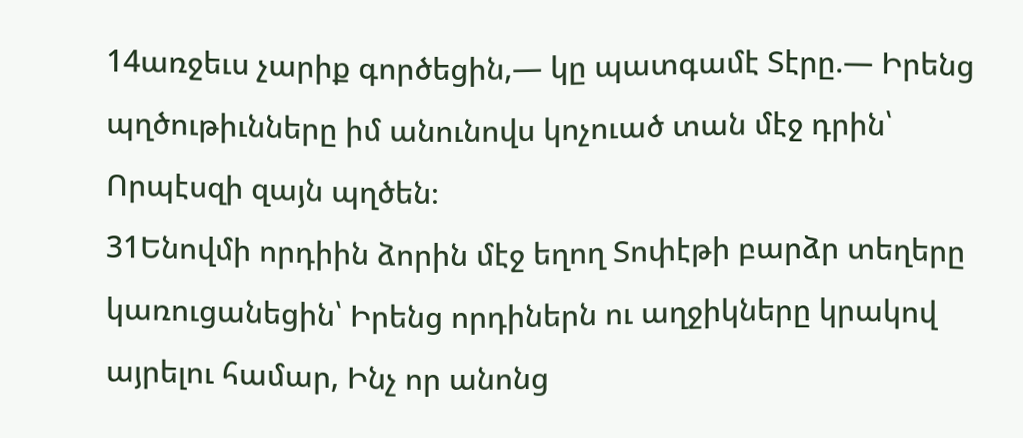14առջեւս չարիք գործեցին,— կը պատգամէ Տէրը.— Իրենց պղծութիւնները իմ անունովս կոչուած տան մէջ դրին՝ Որպէսզի զայն պղծեն։
31Ենովմի որդիին ձորին մէջ եղող Տոփէթի բարձր տեղերը կառուցանեցին՝ Իրենց որդիներն ու աղջիկները կրակով այրելու համար, Ինչ որ անոնց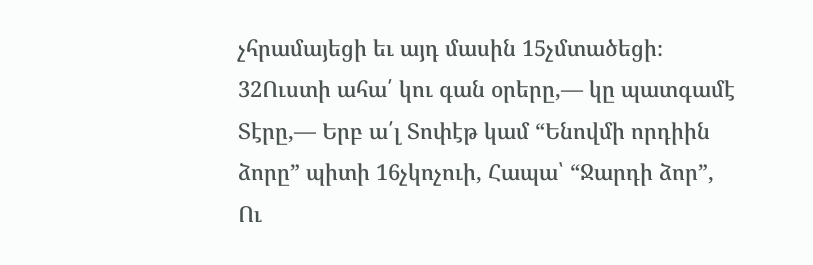չհրամայեցի եւ այդ մասին 15չմտածեցի։
32Ուստի ահա՛ կու գան օրերը,— կը պատգամէ Տէրը,— Երբ ա՛լ Տոփէթ կամ “Ենովմի որդիին ձորը” պիտի 16չկոչուի, Հապա՝ “Ջարդի ձոր”, Ու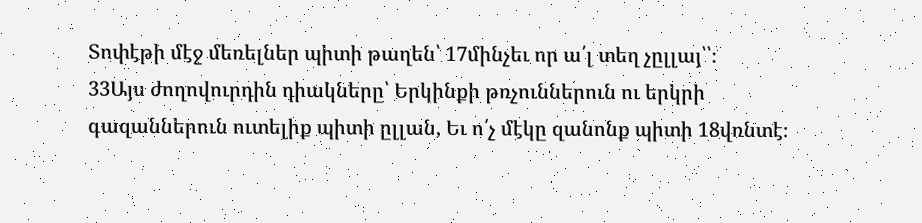Տոփէթի մէջ մեռելներ պիտի թաղեն՝ 17մինչեւ որ ա՛լ տեղ չըլլայ՝՝։
33Այս ժողովուրդին դիակները՝ Երկինքի թռչուններուն ու երկրի գազաններուն ուտելիք պիտի ըլլան, Եւ ո՛չ մէկը զանոնք պիտի 18վռնտէ։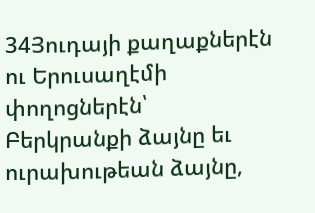34Յուդայի քաղաքներէն ու Երուսաղէմի փողոցներէն՝ Բերկրանքի ձայնը եւ ուրախութեան ձայնը,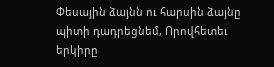Փեսային ձայնն ու հարսին ձայնը պիտի դադրեցնեմ, Որովհետեւ երկիրը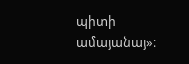պիտի ամայանայ»։